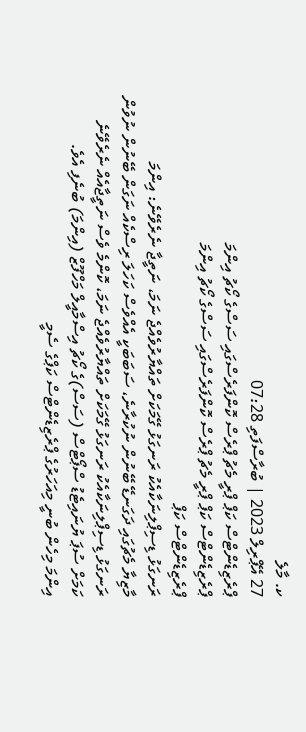ކ. މާލެ
27 އޭޕްރިލް 2023 | ބުރާސްފަތި 07:28
ޕްރެޒިޑެންޓްސް ކަޕް ޕްރީ މެޗު ޕްރެސް ކޮންފަރެސްގައި ސަސްގެ ކޯޗު އިންމަ
ޕްރެޒިޑެންޓްސް ކަޕް ޕްރީ މެޗު ޕްރެސް ކޮންފަރެސްގައި ސަސްގެ ކޯޗު އިންމަ
ޕްރެޒިޑެންޓްސް ކަޕް
ރަނގަޅު ޑިސިޕްލިނަކާއެކު ރަނގަޅު ގޭމަކަށް ތައްޔާރުވެއްޖެ ނަމަ، ނަތީޖާ ނެރެވޭނެ: އިންމަ
މާޒިޔާ މެޗުގައި ދަގަނޑޭ ބޭނުން ނުކުރާނެ، ސަބަބަކީ އެއްވެސް ކަހަލަ ރިސްކެއް ނަގަން ބޭނުން ނުވުން
ރަނގަޅު ޑިސިޕްލިނަކާއެކު ރަނގަޅު ގޭމަކަށް ތައްޔާރުވެއްޖެ ނަމަ، ކޮންމެ ވެސް ނަތީޖާއެއް ނެރެވޭނެ ކަމަށް ސުޕަ ޔުނައިޓެޑު ސްޕޯޓްސް (ސަސް)ގެ ކޯޗު އިސްމާއީލް މަހްފޫޒް (އިންމަ) ބުނެފި އެވެ.
އިންމަ މިހެން ބުނީ މިއަހަރުގެ ޕްރެޒިޑެންޓްސް ކަޕްގެ ސެމީ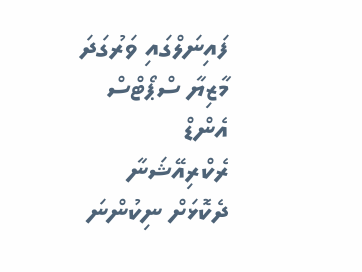ފައިނަލްގައި ވަރުގަދަ މާޒިޔާ ސްޕޯޓްސް އެންޑް ރެކްރިއޭޝަނާ ދެކޮޅަށް ނިކުންނަ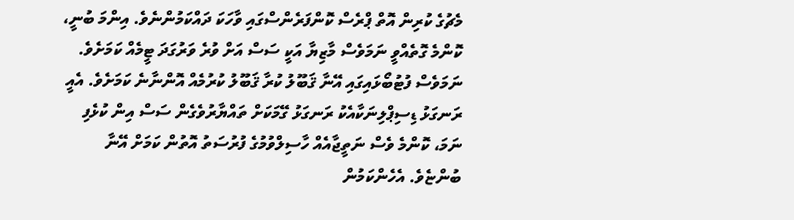މެޗުގެ ކުރިން އޮތް ޕްރެސް ކޮންފަރެންސްގައި ވާހަކަ ދައްކަމުންނެވެ. އިންމަ ބުނީ، ކޮންމެ ގޮތެއްވީ ނަމަވެސް މާޒިޔާ އަކީ ސަސް އަށް ވުރެ ވަރުގަދަ ޓީމެއް ކަމަށެވެ. ނަމަވެސް ފުޓުބޯޅައިގައި އޭނާ ޤަބޫލު ކުރާ ޤަބޫލު ކުރުމެއް އޮންނާނެ ކަމަށެވެ. އެއީ ރަނގަޅު ޑިސިޕްލިނަކާއެކު ރަނގަޅު ގޭމަކަށް ތައްޔާރުވެގެން ސަސް އިން ކުޅެފި ނަމަ، ކޮންމެ ވެސް ނަތީޖާއެއް ހާސިލްވުމުގެ ފުރުސަތު އޮތުން ކަމަށް އޭނާ ބުންޏެވެ. އެހެންކަމުން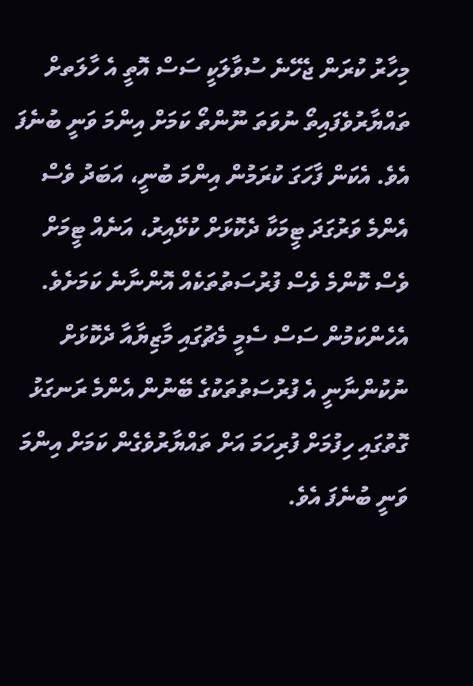މިހާރު ކުރަން ޖެހޭނެ ސުވާލަކީ ސަސް އޮތީ އެ ހާލަތށް ތައްޔާރުވެފައިތޯ ނުވަތަ ނޫންތޯ ކަމަށް އިންމަ ވަނީ ބުނެފަ އެވެ. އެކަން ފާހަގަ ކުރަމުން އިންމަ ބުނީ، އަބަދު ވެސް އެންމެ ވަރުގަދަ ޓީމަކާ ދެކޮޅަށް ކުޅޭއިރު، އަނެއް ޓީމަށް ވެސް ކޮންމެ ވެސް ފުރުސަތުތަކެއް އޮންނާނެ ކަމަށެވެ. އެހެންކަމުން ސަސް ސެމީ މެޗުގައި މާޒިޔާއާ ދެކޮޅަށް ނުކުންނާނީ އެ ފުރުސަތުތަކުގެ ބޭނުން އެންމެ ރަނގަޅު ގޮތުގައި ހިފުމަށް ފުރިހަމަ އަށް ތައްޔާރުވެގެން ކަމަށް އިންމަ ވަނީ ބުނެފަ އެވެ.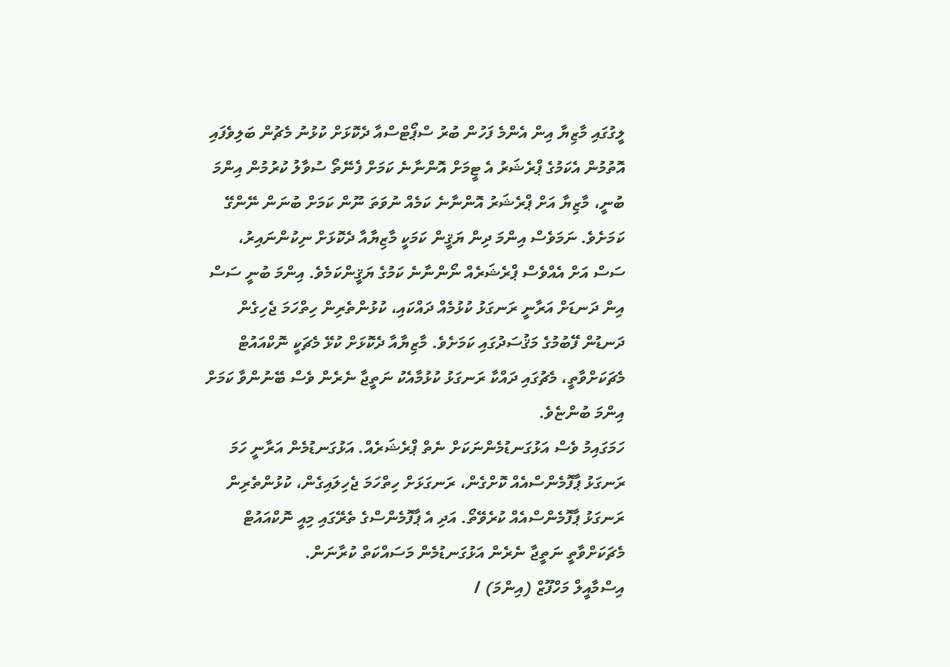ލީގުގައި މާޒިޔާ އިން އެންމެ ފަހުން ބުރު ސްޕޯޓްސްއާ ދެކޮޅަށް ކުޅުނު މެޗުން ބަލިވެފައި އޮތުމުން އެކަމުގެ ޕްރެޝަރު އެ ޓީމަށް އޮންނާނެ ކަމަށް ފެނޭތޯ ސުވާލު ކުރުމުން އިންމަ ބުނީ، މާޒިޔާ އަށް ޕްރެޝަރު އޮންނާނެ ކަމެއް ނުވަތަ ނޫން ކަމަށް ބުނަން ނޭންގޭ ކަމަށެވެ. ނަމަވެސް އިންމަ ދިން ޔަޤީން ކަމަކީ މާޒިޔާއާ ދެކޮޅަށް ނިކުންނައިރު، ސަސް އަށް އެއްވެސް ޕްރެޝަރެއް ނޯންނާނެ ކަމުގެ ޔަޤީންކަމެވެ. އިންމަ ބުނީ ސަސް އިން ދަނޑަށް އަރާނީ ރަނގަޅު ކުޅުމެއް ދައްކައި، ކުޅުންތެރިން ހިތްހަމަ ޖެހިގެން ދަނޑުން ފޭބުމުގެ މަޤުސަދުގައި ކަމަށެވެ. މާޒިޔާއާ ދެކޮޅަށް ކުޅޭ މެޗަކީ ނޮކްއައުޓް މެޗަކަށްވާތީ، މެޗުގައި ދައްކާ ރަނގަޅު ކުޅުމާއެކު ނަތީޖާ ނެރެން ވެސް ބޭނުންވާ ކަމަށް އިންމަ ބުންޏެވެ.
ހަމަގައިމު ވެސް އަޅުގަނޑުމެންނަކަށް ނެތް ޕްރެޝަރެއް. އަޅުގަނޑުމެން އަރާނީ ހަމަ ރަނގަޅު ޕާފޮމެންސްއެއް ކޮށްގެން، ރަނގަޅަށް ހިތްހަމަ ޖެހިލައިގެން، ކުޅުންތެރިން ރަނގަޅު ޕާފޮމެންސްއެއް ކުރެވޭތޯ. އަދި އެ ޕާފޮމެންސްގެ ތެރޭގައި މިއީ ނޮކްއައުޓް މެޗަކަށްވާތީ ނަތީޖާ ނެރެން އަޅުގަނޑުމެން މަސައްކަތް ކުރާނަން.
އިސްމާއީލް މަހްފޫޒް (އިންމަ) /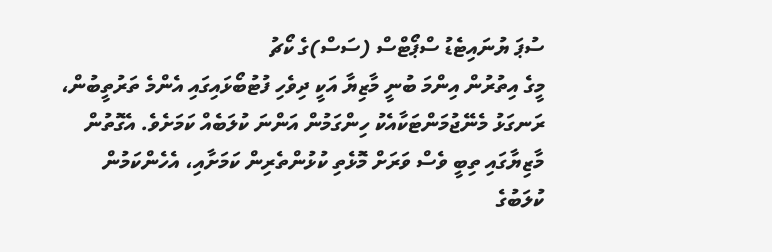ސުޕަ ޔުނައިޓެޑު ސްޕޯޓްސް (ސަސް)ގެ ކޯޗު
މީގެ އިތުރުން އިންމަ ބުނީ މާޒިޔާ އަކީ ދިވެހި ފުޓުބޯޅައިގައި އެންމެ ތަރުތީބުން، ރަނގަޅު މެނޭޖުމަންޓަކާއެކު ހިންގަމުން އަންނަ ކުލަބެއް ކަމަށެވެ. އެގޮތުން މާޒިޔާގައި ތިބީ ވެސް ވަރަށް މޮޅެތި ކުޅުންތެރިން ކަމަށާއި، އެހެންކަމުން ކުލަބުގެ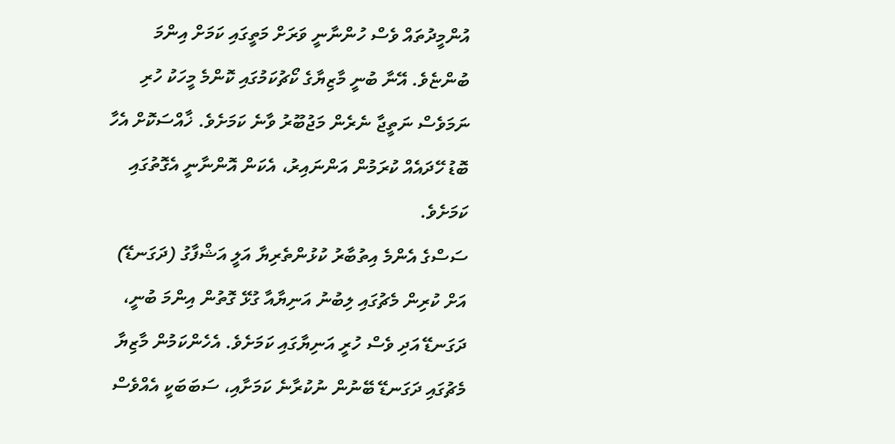އުންމީދުތައް ވެސް ހުންނާނީ ވަރަށް މަތީގައި ކަމަށް އިންމަ ބުންޏެވެ. އޭނާ ބުނީ މާޒިޔާގެ ކޯޗުކަމުގައި ކޮންމެ މީހަކު ހުރި ނަމަވެސް ނަތީޖާ ނެރެން މަޖުބޫރު ވާނެ ކަމަށެވެ. ޚާއްސަކޮށް އެހާ ބޮޑު ހޭދައެއް ކުރަމުން އަންނައިރު، އެކަން އޮންނާނީ އެގޮތުގައި ކަމަށެވެ.
ސަސްގެ އެންމެ އިތުބާރު ކުޅުންތެރިޔާ އަލީ އަޝްފާގު (ދަގަނޑޭ) އަށް ކުރިން މެޗުގައި ލިބުނު އަނިޔާއާ ގުޅޭ ގޮތުން އިންމަ ބުނީ، ދަގަނޑޭ އަދި ވެސް ހުރީ އަނިޔާގައި ކަމަށެވެ. އެހެންކަމުން މާޒިޔާ މެޗުގައި ދަގަނޑޭ ބޭނުން ނުކުރާނެ ކަމަށާއި، ސަބަބަކީ އެއްވެސް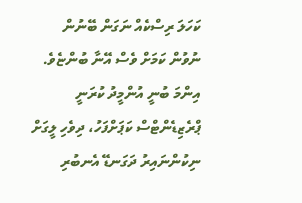ކަހަލަ ރިސްކެއް ނަގަން ބޭނުން ނުވުން ކަމަށް ވެސް އޭނާ ބުންޏެވެ. އިންމަ ބުނީ އުންމީދު ކުރަނީ ޕްރެޒިޑެންޓްސް ކަޕަށްފަހު، ދިވެހި ލީގަށް ނިކުންނައިރު ދަގަނޑޭ އެނބުރި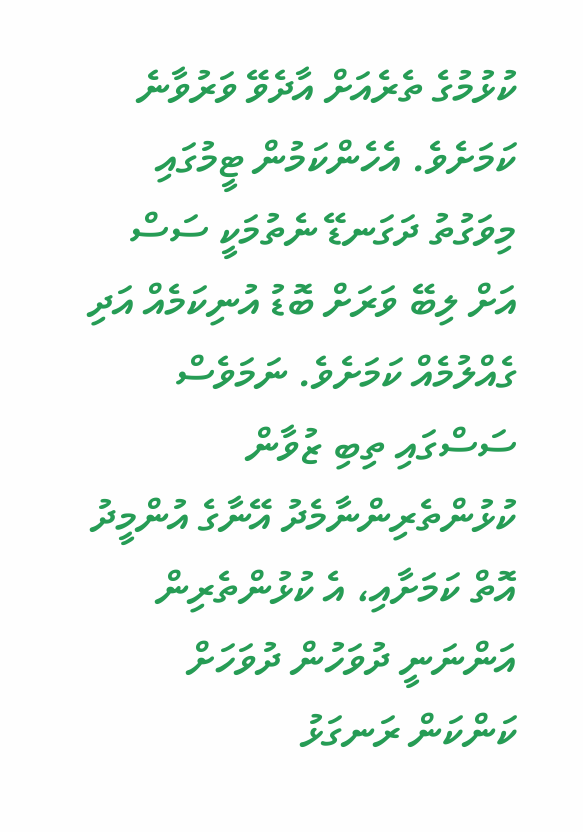ކުޅުމުގެ ތެރެއަށް އާދެވޭ ވަރުވާނެ ކަމަށެވެ. އެހެންކަމުން ޓީމުގައި މިވަގުތު ދަގަނޑޭ ނެތުމަކީ ސަސް އަށް ލިބޭ ވަރަށް ބޮޑު އުނިކަމެއް އަދި ގެއްލުމެއް ކަމަށެވެ. ނަމަވެސް ސަސްގައި ތިބި ޒުވާން ކުޅުންތެރިންނާމެދު އޭނާގެ އުންމީދު އޮތް ކަމަށާއި، އެ ކުޅުންތެރިން އަންނަނީ ދުވަހުން ދުވަހަށް ކަންކަން ރަނގަޅު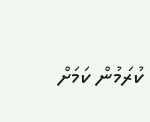ކުރަމުން ކަމަށް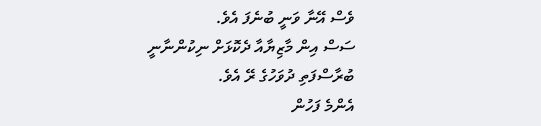ވެސް އޭނާ ވަނީ ބުނެފަ އެވެ.
ސަސް އިން މާޒިޔާއާ ދެކޮޅަށް ނިކުންނާނީ ބުރާސްފަތި ދުވަހުގެ ރޭ އެވެ.
އެންމެ ފަހުން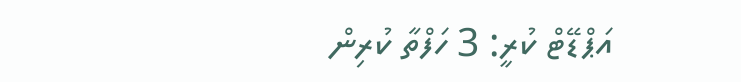އަޕްޑޭޓް ކުރީ: 3 ހަފްތާ ކުރިން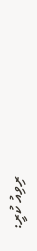ރިވިއު ކުރީ: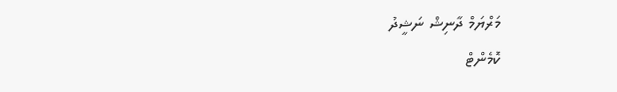މަރްޔަމް ދާނިޝް ނަޝީދު
ކޮމެންޓް